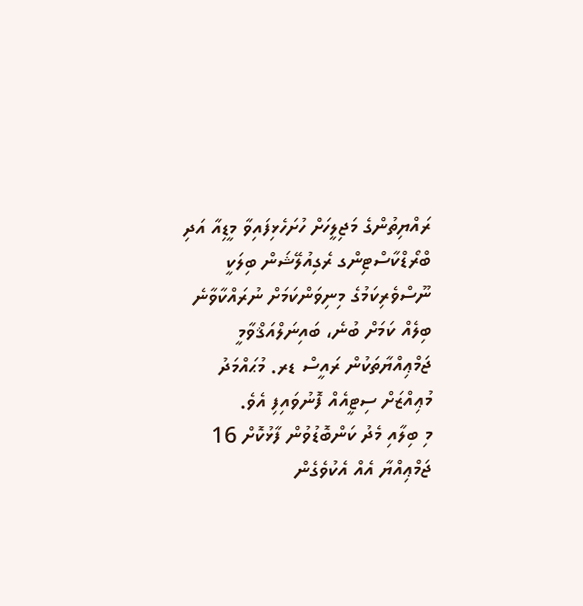ރައްޔިތުންގެ މަޖިލީހަށް ހުށަހެޅިފައިވާ މީޑިއާ އަދި ބްރޯޑްކާސްޓިންގ ރެގިއުލޭޝަން ބިލަކީ ނޫސްވެރިކަމުގެ މިނިވަންކަމަށް ނުރައްކާވާނެ ބިލެއް ކަމަށް ބުނެ، ބައިނަލްއަޤްވާމީ ޖަމްޢިއްޔާތަކުން ރައީސް ޑރ. މުޙައްމަދު މުޢިއްޒަށް ސިޓީއެއް ފޮނުވައިފި އެވެ.
މި ބިލާއި މެދު ކަންބޮޑުވުން ފާޅުކޮށް 16 ޖަމްޢިއްޔާ އެއް އެކުވެގެން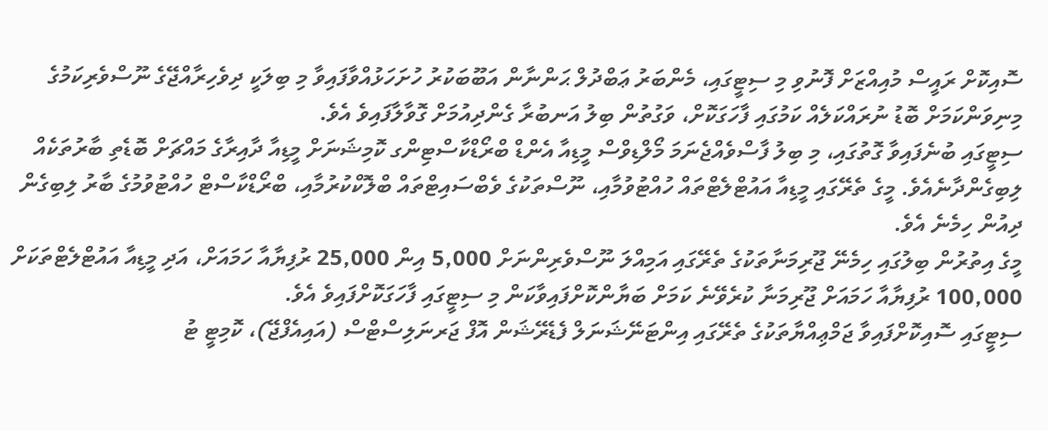ސޮއިކޮށް ރައީސް މުއިއްޒަށް ފޮނުވި މި ސިޓީގައި، މެންބަރު ޢަބްދުލް ޙަންނާން އަބޫބަކުރު ހުށަހަޅުއްވާފައިވާ މި ބިލަކީ ދިވެހިރާއްޖޭގެ ނޫސްވެރިކަމުގެ މިނިވަންކަމަށް ބޮޑު ނުރައްކަލެއް ކަމުގައި ފާހަގަކޮށް، ވަގުތުން ބިލު އަނބުރާ ގެންދިއުމަށް ގޮވާލާފައިވެ އެވެ.
ސިޓީގައި ބުނެފައިވާ ގޮތުގައި، މި ބިލު ފާސްވެއްޖެނަމަ މޯލްޑިވްސް މީޑިއާ އެންޑް ބްރޯޑްކާސްޓިންގ ކޮމިޝަނަށް މީޑިއާ ދާއިރާގެ މައްޗަށް ބޮޑެތި ބާރުތަކެއް ލިބިގެންދާނެއެވެ. މީގެ ތެރޭގައި މީޑިއާ އައުޓްލެޓްތައް ހުއްޓުވުމާއި، ނޫސްތަކުގެ ވެބްސައިޓްތައް ބްލޮކްކުރުމާއި، ބްރޯޑްކާސްޓް ހުއްޓުވުމުގެ ބާރު ލިބިގެން ދިއުން ހިމެނެ އެވެ.
މީގެ އިތުރުން ބިލުގައި ހިމެނޭ ޖޫރިމަނާތަކުގެ ތެރޭގައި އަމިއްލަ ނޫސްވެރިންނަށް 5,000 އިން 25,000 ރުފިޔާއާ ހަމައަށް، އަދި މީޑިއާ އައުޓްލެޓްތަކަށް 100,000 ރުފިޔާއާ ހަމައަށް ޖޫރިމަނާ ކުރެވޭނެ ކަމަށް ބަޔާންކޮށްފައިވާކަން މި ސިޓީގައި ފާހަގަކޮށްފައިވެ އެވެ.
ސިޓީގައި ސޮއިކޮށްފައިވާ ޖަމްޢިއްޔާތަކުގެ ތެރޭގައި އިންޓަނޭޝަނަލް ފެޑެރޭޝަން އޮފް ޖަރނަލިސްޓްސް (އައިއެފްޖޭ)، ކޮމިޓީ ޓު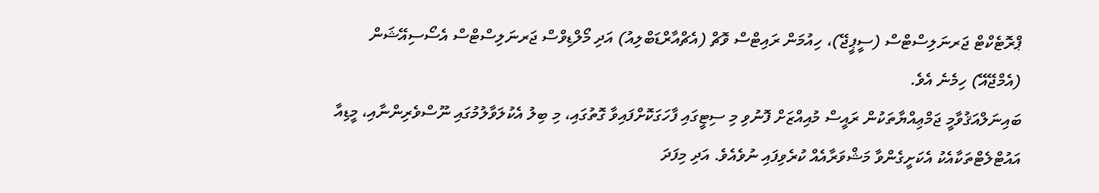ޕްރޮޓެކްޓް ޖަރނަލިސްޓްސް (ސީޕީޖޭ)، ހިއުމަން ރައިޓްސް ވޮޗް (އެޗްއާރްޑަބްލިއު) އަދި މޯލްޑިވްސް ޖަރނަލިސްޓްސް އެސޯސިއޭޝަން (އެމްޖޭއޭ) ހިމެނެ އެވެ.
ބައިނަލްއަޤުވާމީ ޖަމްޢިއްޔާތަކުން ރައީސް މުއިއްޒަށް ފޮނުވި މި ސިޓީގައި ފާހަގަކޮށްފައިވާ ގޮތުގައި، މި ބިލު އެކުލަވާލުމުގައި ނޫސްވެރިންނާއި، މީޑިއާ އައުޓްލެޓްތަކާއެކު އެކަށީގެންވާ މަޝްވަރާއެއް ކުރެވިފައި ނުވެއެވެ. އަދި މިފަދަ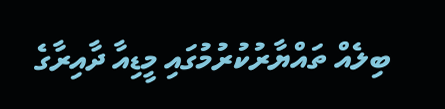ބިލެއް ތައްޔާރުކުރުމުގައި މީޑިއާ ދާއިރާގެ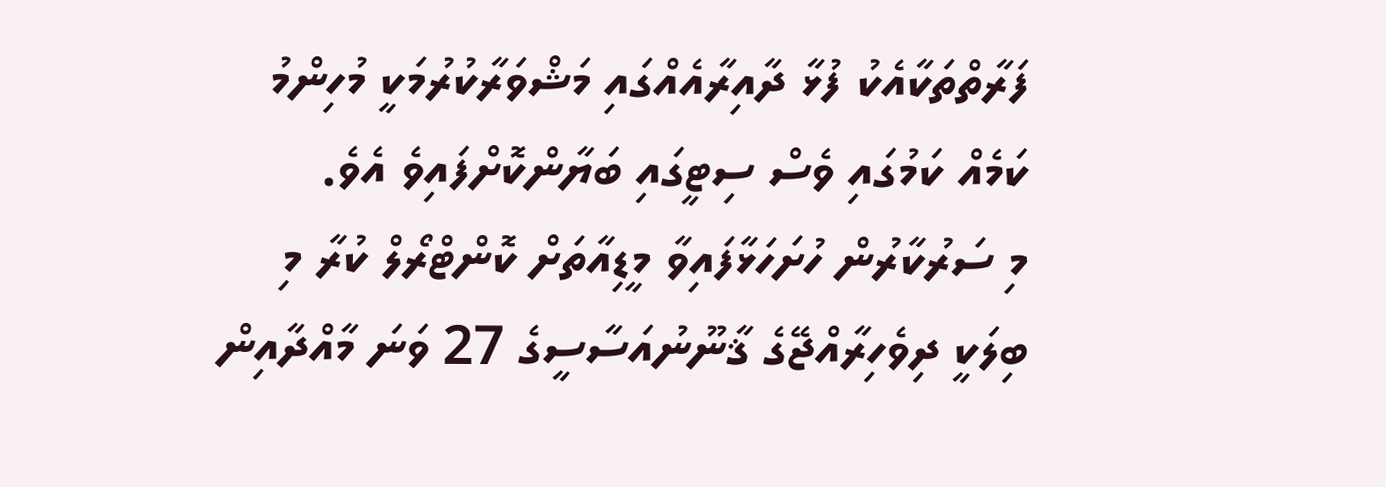ފަރާތްތަކާއެކު ފުޅާ ދާއިރާއެއްގައި މަޝްވަރާކުރުމަކީ މުހިންމު ކަމެއް ކަމުގައި ވެސް ސިޓީގައި ބަޔާންކޮށްފައިވެ އެވެ.
މި ސަރުކާރުން ހުށަހަޅާފައިވާ މީޑިއާތަށް ކޮންޓްރޯލް ކުރާ މި ބިލަކީ ދިވެހިރާއްޖޭގެ ޤާނޫނުއަސާސީގެ 27 ވަނަ މާއްދާއިން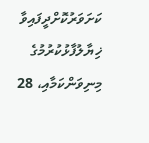ކަށަވަރުކޮށްދީފައިވާ ޚިޔާލުފާޅުކުރުމުގެ މިނިވަންކަމާއި، 28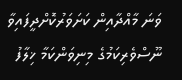ވަނަ މާއްދާއިން ކަށަވަރުކޮށްދީފައިވާ ނޫސްވެރިކަމުގެ މިނިވަންކަމާ ޚިލާފު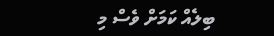ބިލެއް ކަމަށް ވެސް މި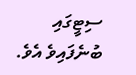ސިޓީގައި ބުނެފައިވެ އެވެ.